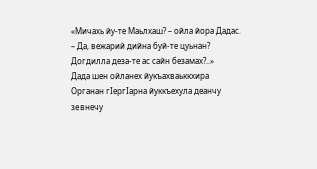«Мичахь йу-те Маьлхаш? – ойла йора Дадас. – Да, вежарий дийна буй-те цуьнан? Догдилла деза-те ас сайн безамах?..»
Дада шен ойланех йукъахваьккхира Органан гIергIарна йуккъехула деанчу зeвнечу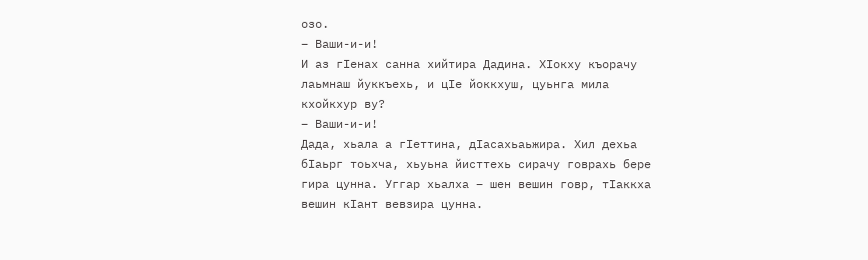озо.
– Ваши-и-и!
И аз гIенах санна хийтира Дадина. ХІокху къорачу лаьмнаш йуккъexь, и цIе йоккхуш, цуьнга мила кхойкхур ву?
– Ваши-и-и!
Дада, хьала а гIеттина, дIасахьаьжира. Хил дехьа бIaьрг тоьхча, хьуьна йисттехь сирачу говрахь бере гира цунна. Уггар хьалха – шен вешин говр, тIаккха вешин кIант вевзира цунна.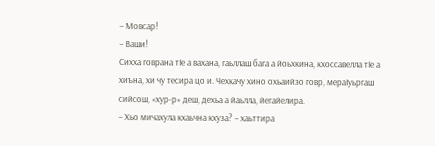– Мовсар!
– Ваши!
Сихха говрана тIе а вахана, гаьллаш бага а йоьхкина, кхоссавелла тIе а хиъна, хи чу тесира цо и. Чехкачу хино охьаийзо говр, мераIуьргаш сийсош, «хур-р» деш, дехьа а йаьлла, йегайелира.
– Хьо мичахула кхаьчна кхуза? – хаьттира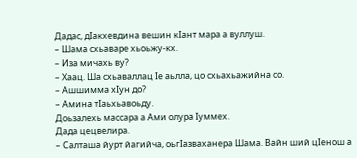Дадас, дIакхевдина вешин кIант мара а вуллуш.
– Шама схьаваре хьоьжу-кх.
– Иза мичахь ву?
– Хаац. Ша схьаваллац Iе аьлла, цо схьахьажийна со.
– Ашшимма хIун до?
– Амина тIаьхьавоьду.
Доьзaлeхь массара а Ами олура Iуммех.
Дада цецвелира.
– Салташа йурт йагийча, оьгIазваханера Шама. Вайн ший цIенош а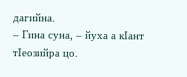дагийна.
– Гина суна, – йуха а кIант тIеозийра цо.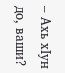– Ахь хIун до, ваши?